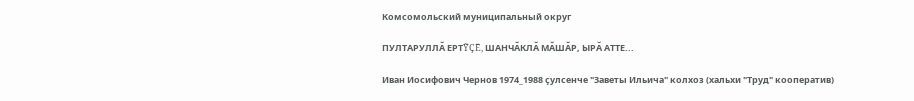Комсомольский муниципальный округ

ПУЛТАРУЛЛĂ ЕРТỸÇĔ, ШАНЧĂКЛĂ МĂШĂР, ЫРĂ АТТЕ...

Иван Иосифович Чернов 1974_1988 çулсенче "Заветы Ильича" колхоз (хальхи "Труд" кооператив)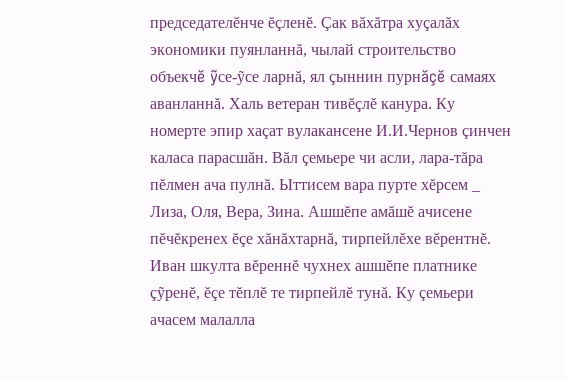председателĕнче ĕçленĕ. Çак вăхăтра хуçалăх экономики пуянланнă, чылай строительство объекчĕ ỹсе-ỹсе ларнă, ял çыннин пурнăçĕ самаях аванланнă. Халь ветеран тивĕçлĕ канура. Ку номерте эпир хаçат вулакансене И.И.Чернов çинчен каласа парасшăн. Вăл çемьере чи асли, лара-тăра пĕлмен ача пулнă. Ыттисем вара пурте хĕрсем _ Лиза, Оля, Вера, Зина. Ашшĕпе амăшĕ ачисене пĕчĕкренех ĕçе хăнăхтарнă, тирпейлĕхе вĕрентнĕ. Иван шкулта вĕреннĕ чухнех ашшĕпе платнике çỹренĕ, ĕçе тĕплĕ те тирпейлĕ тунă. Ку çемьери ачасем малалла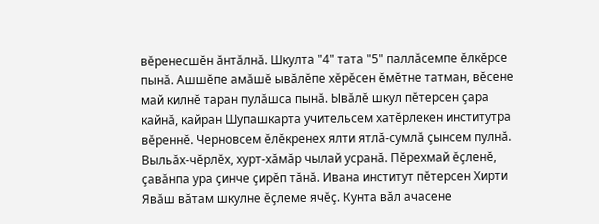вĕренесшĕн ăнтăлнă. Шкулта "4" тата "5" паллăсемпе ĕлкĕрсе пынă. Ашшĕпе амăшĕ ывăлĕпе хĕрĕсен ĕмĕтне татман, вĕсене май килнĕ таран пулăшса пынă. Ывăлĕ шкул пĕтерсен çара кайнă, кайран Шупашкарта учительсем хатĕрлекен институтра вĕреннĕ. Черновсем ĕлĕкренех ялти ятлă-сумлă çынсем пулнă. Выльăх-чĕрлĕх, хурт-хăмăр чылай усранă. Пĕрехмай ĕçленĕ, çавăнпа ура çинче çирĕп тăнă. Ивана институт пĕтерсен Хирти Явăш вăтам шкулне ĕçлеме ячĕç. Кунта вăл ачасене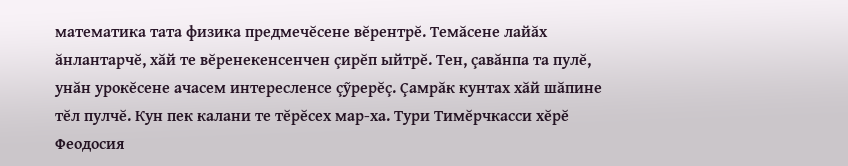математика тата физика предмечĕсене вĕрентрĕ. Темăсене лайăх ăнлантарчĕ, хăй те вĕренекенсенчен çирĕп ыйтрĕ. Тен, çавăнпа та пулĕ, унăн урокĕсене ачасем интересленсе çỹрерĕç. Çамрăк кунтах хăй шăпине тĕл пулчĕ. Кун пек калани те тĕрĕсех мар-ха. Тури Тимĕрчкасси хĕрĕ Феодосия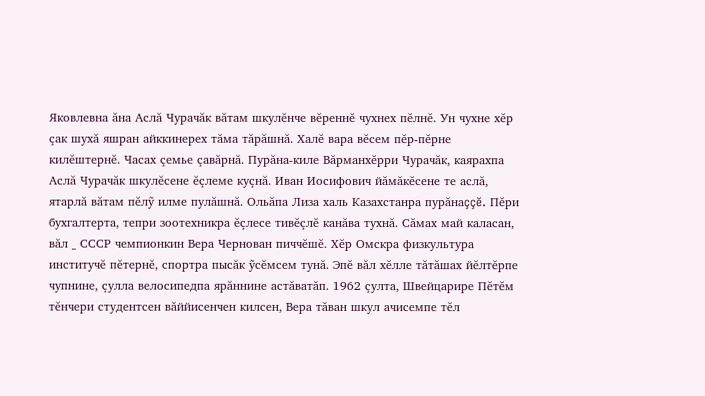Яковлевна ăна Аслă Чурачăк вăтам шкулĕнче вĕреннĕ чухнех пĕлнĕ. Ун чухне хĕр çак шухă яшран айккинерех тăма тăрăшнă. Халĕ вара вĕсем пĕр-пĕрне килĕштернĕ. Часах çемье çавăрнă. Пурăна-киле Вăрманхĕрри Чурачăк, каярахпа Аслă Чурачăк шкулĕсене ĕçлеме куçнă. Иван Иосифович йăмăкĕсене те аслă, ятарлă вăтам пĕлỹ илме пулăшнă. Ольăпа Лиза халь Казахстанра пурăнаççĕ. Пĕри бухгалтерта, тепри зоотехникра ĕçлесе тивĕçлĕ канăва тухнă. Сăмах май каласан, вăл _ СССР чемпионкин Вера Чернован пиччĕшĕ. Хĕр Омскра физкультура институчĕ пĕтернĕ, спортра пысăк ỹсĕмсем тунă. Эпĕ вăл хĕлле тăтăшах йĕлтĕрпе чупнине, çулла велосипедпа ярăннине астăватăп. 1962 çулта, Швейцарире Пĕтĕм тĕнчери студентсен вăййисенчен килсен, Вера тăван шкул ачисемпе тĕл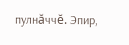пулнăччĕ. Эпир,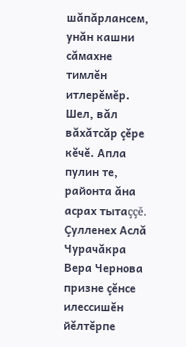шăпăрлансем, унăн кашни сăмахне тимлĕн итлерĕмĕр. Шел, вăл вăхăтсăр çĕре кĕчĕ. Апла пулин те, районта ăна асрах тытаççĕ. Çулленех Аслă Чурачăкра Вера Чернова призне çĕнсе илессишĕн йĕлтĕрпе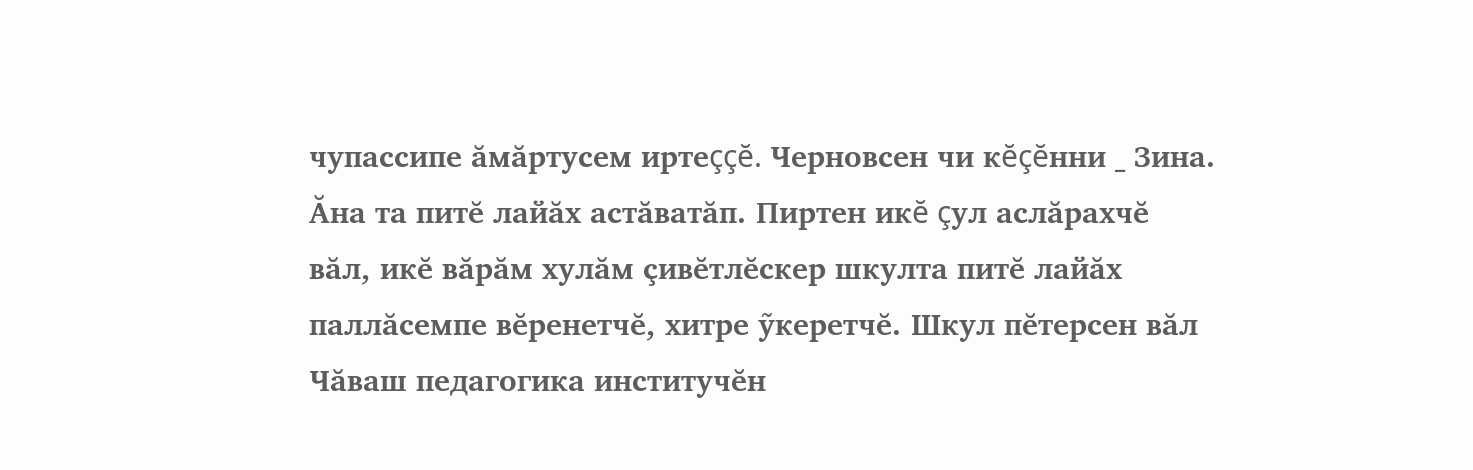чупассипе ăмăртусем иртеççĕ. Черновсен чи кĕçĕнни _ Зина. Ăна та питĕ лайăх астăватăп. Пиртен икĕ çул аслăрахчĕ вăл, икĕ вăрăм хулăм çивĕтлĕскер шкулта питĕ лайăх паллăсемпе вĕренетчĕ, хитре ỹкеретчĕ. Шкул пĕтерсен вăл Чăваш педагогика институчĕн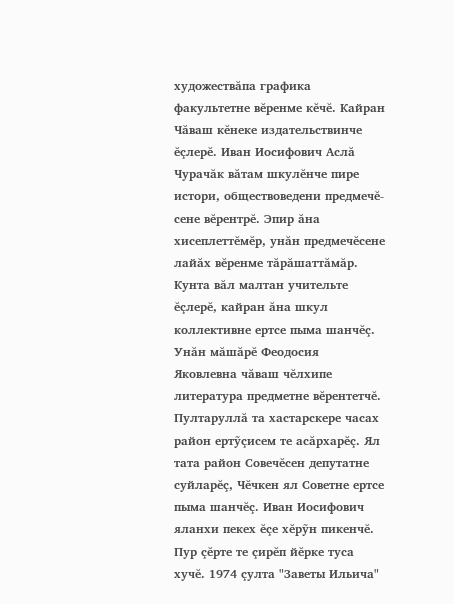художествăпа графика факультетне вĕренме кĕчĕ. Кайран Чăваш кĕнеке издательствинче ĕçлерĕ. Иван Иосифович Аслă Чурачăк вăтам шкулĕнче пире истори, обществоведени предмечĕ-сене вĕрентрĕ. Эпир ăна хисеплеттĕмĕр, унăн предмечĕсене лайăх вĕренме тăрăшаттăмăр. Кунта вăл малтан учительте ĕçлерĕ, кайран ăна шкул коллективне ертсе пыма шанчĕç. Унăн мăшăрĕ Феодосия Яковлевна чăваш чĕлхипе литература предметне вĕрентетчĕ. Пултаруллă та хастарскере часах район ертỹçисем те асăрхарĕç. Ял тата район Совечĕсен депутатне суйларĕç, Чĕчкен ял Советне ертсе пыма шанчĕç. Иван Иосифович яланхи пекех ĕçе хĕрỹн пикенчĕ. Пур çĕрте те çирĕп йĕрке туса хучĕ. 1974 çулта "Заветы Ильича"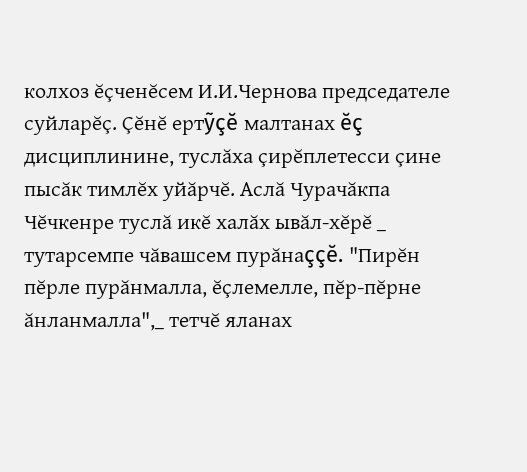колхоз ĕçченĕсем И.И.Чернова председателе суйларĕç. Çĕнĕ ертỹçĕ малтанах ĕç дисциплинине, туслăха çирĕплетесси çине пысăк тимлĕх уйăрчĕ. Аслă Чурачăкпа Чĕчкенре туслă икĕ халăх ывăл-хĕрĕ _ тутарсемпе чăвашсем пурăнаççĕ. "Пирĕн пĕрле пурăнмалла, ĕçлемелле, пĕр-пĕрне ăнланмалла",_ тетчĕ яланах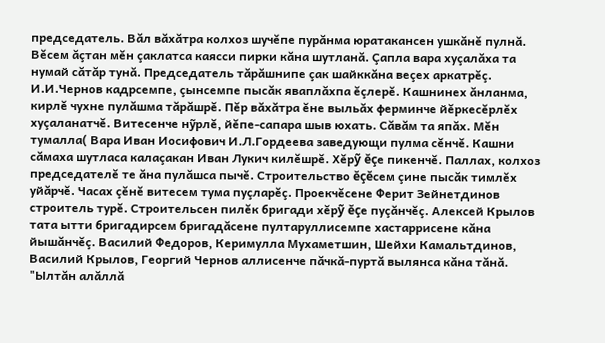председатель. Вăл вăхăтра колхоз шучĕпе пурăнма юратакансен ушкăнĕ пулнă. Вĕсем ăçтан мĕн çаклатса каясси пирки кăна шутланă. Çапла вара хуçалăха та нумай сăтăр тунă. Председатель тăрăшнипе çак шайккăна веçех аркатрĕç. И.И.Чернов кадрсемпе, çынсемпе пысăк яваплăхпа ĕçлерĕ. Кашнинех ăнланма, кирлĕ чухне пулăшма тăрăшрĕ. Пĕр вăхăтра ĕне выльăх ферминче йĕркесĕрлĕх хуçаланатчĕ. Витесенче нỹрлĕ, йĕпе-сапара шыв юхать. Сăвăм та япăх. Мĕн тумалла( Вара Иван Иосифович И.Л.Гордеева заведующи пулма сĕнчĕ. Кашни сăмаха шутласа калаçакан Иван Лукич килĕшрĕ. Хĕрỹ ĕçе пикенчĕ. Паллах, колхоз председателĕ те ăна пулăшса пычĕ. Строительство ĕçĕсем çине пысăк тимлĕх уйăрчĕ. Часах çĕнĕ витесем тума пуçларĕç. Проекчĕсене Ферит Зейнетдинов строитель турĕ. Строительсен пилĕк бригади хĕрỹ ĕçе пуçăнчĕç. Алексей Крылов тата ытти бригадирсем бригадăсене пултаруллисемпе хастаррисене кăна йышăнчĕç. Василий Федоров, Керимулла Мухаметшин, Шейхи Камальтдинов, Василий Крылов, Георгий Чернов аллисенче пăчкă-пуртă вылянса кăна тăнă. "Ылтăн алăллă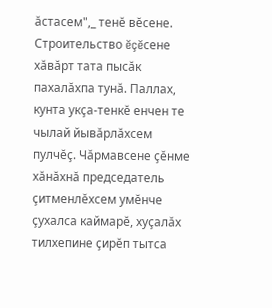ăстасем",_ тенĕ вĕсене. Строительство ĕçĕсене хăвăрт тата пысăк пахалăхпа тунă. Паллах, кунта укçа-тенкĕ енчен те чылай йывăрлăхсем пулчĕç. Чăрмавсене çĕнме хăнăхнă председатель çитменлĕхсем умĕнче çухалса каймарĕ, хуçалăх тилхепине çирĕп тытса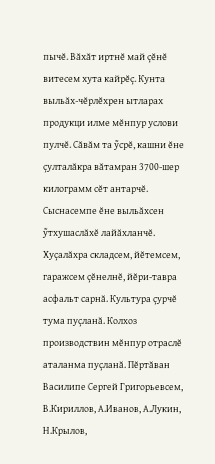пычĕ. Вăхăт иртнĕ май çĕнĕ витесем хута кайрĕç. Кунта выльăх-чĕрлĕхрен ытларах продукци илме мĕнпур услови пулчĕ. Сăвăм та ỹсрĕ, кашни ĕне çулталăкра вăтамран 3700-шер килограмм сĕт антарчĕ. Сыснасемпе ĕне выльăхсен ỹтхушаслăхĕ лайăхланчĕ. Хуçалăхра складсем, йĕтемсем, гаражсем çĕнелнĕ, йĕри-тавра асфальт сарнă. Культура çурчĕ тума пуçланă. Колхоз производствин мĕнпур отраслĕ аталанма пуçланă. Пĕртăван Василипе Сергей Григорьевсем, В.Кириллов, А.Иванов, А.Лукин, Н.Крылов,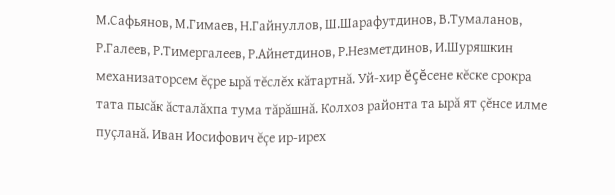М.Сафьянов, М.Гимаев, Н.Гайнуллов, Ш.Шарафутдинов, В.Тумаланов, Р.Галеев, Р.Тимергалеев, Р.Айнетдинов, Р.Незметдинов, И.Шуряшкин механизаторсем ĕçре ырă тĕслĕх кăтартнă. Уй-хир ĕçĕсене кĕске срокра тата пысăк ăсталăхпа тума тăрăшнă. Колхоз районта та ырă ят çĕнсе илме пуçланă. Иван Иосифович ĕçе ир-ирех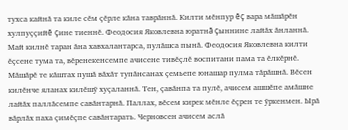тухса кайнă та киле сĕм çĕрле кăна таврăннă. Килти мĕнпур ĕç вара мăшăрĕн хулпуççийĕ çине тиеннĕ. Феодосия Яковлевна юратнă çыннине лайăх ăнланнă. Май килнĕ таран ăна хавхалантарса, пулăшса пынă. Феодосия Яковлевна килти ĕçсене тума та, вĕренекенсемпе ачисене тивĕçлĕ воспитани пама та ĕлкĕрнĕ. Мăшăрĕ те кăштах пушă вăхăт тупăнсанах çемьепе юнашар пулма тăрăшнă. Вĕсен килĕнче яланах килĕшỹ хуçаланнă. Тен, çавăнпа та пулĕ, ачисем ашшĕпе амăшне лайăх паллăсемпе савăнтарнă. Паллах, вĕсем кирек мĕнле ĕçрен те ỹркенмен. Ырă вăрлăх паха çимĕçпе савăнтарать. Черновсен ачисем аслă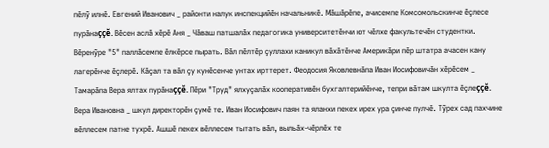пĕлỹ илнĕ. Евгений Иванович _ районти налук инспекцийĕн начальникĕ. Мăшăрĕпе, ачисемпе Комсомольскинче ĕçлесе пурăнаççĕ. Вĕсен аслă хĕрĕ Аня _ Чăваш патшалăх педагогика университетĕнчи ют чĕлхе факультечĕн студентки. Вĕренỹре "5" паллăсемпе ĕлкĕрсе пырать. Вăл пĕлтĕр çуллахи каникул вăхăтĕнче Америкăри пĕр штатра ачасен кану лагерĕнче ĕçлерĕ. Кăçал та вăл çу кунĕсенче унтах ирттерет. Феодосия Яковлевнăпа Иван Иосифовичăн хĕрĕсем _ Тамарăпа Вера ялтах пурăнаççĕ. Пĕри "Труд" ялхуçалăх кооперативĕн бухгалтерийĕнче, тепри вăтам шкулта ĕçлеççĕ. Вера Ивановна _ шкул директорĕн çумĕ те. Иван Иосифович паян та яланхи пекех ирех ура çинче пулчĕ. Тỹрех сад пахчине вĕллесем патне тухрĕ. Ашшĕ пекех вĕллесем тытать вăл, выльăх-чĕрлĕх те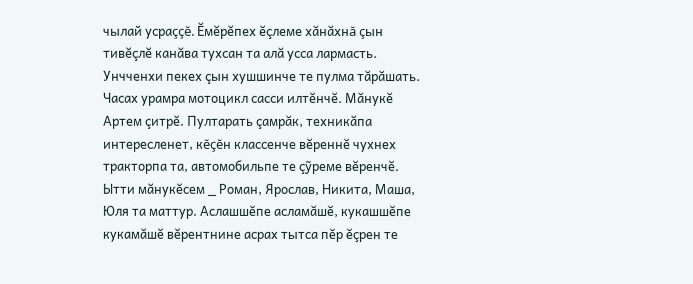чылай усраççĕ. Ĕмĕрĕпех ĕçлеме хăнăхнă çын тивĕçлĕ канăва тухсан та алă усса лармасть. Унчченхи пекех çын хушшинче те пулма тăрăшать. Часах урамра мотоцикл сасси илтĕнчĕ. Мăнукĕ Артем çитрĕ. Пултарать çамрăк, техникăпа интересленет, кĕçĕн классенче вĕреннĕ чухнех тракторпа та, автомобильпе те çỹреме вĕренчĕ. Ытти мăнукĕсем _ Роман, Ярослав, Никита, Маша, Юля та маттур. Аслашшĕпе асламăшĕ, кукашшĕпе кукамăшĕ вĕрентнине асрах тытса пĕр ĕçрен те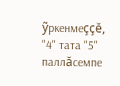ỹркенмеççĕ, "4" тата "5" паллăсемпе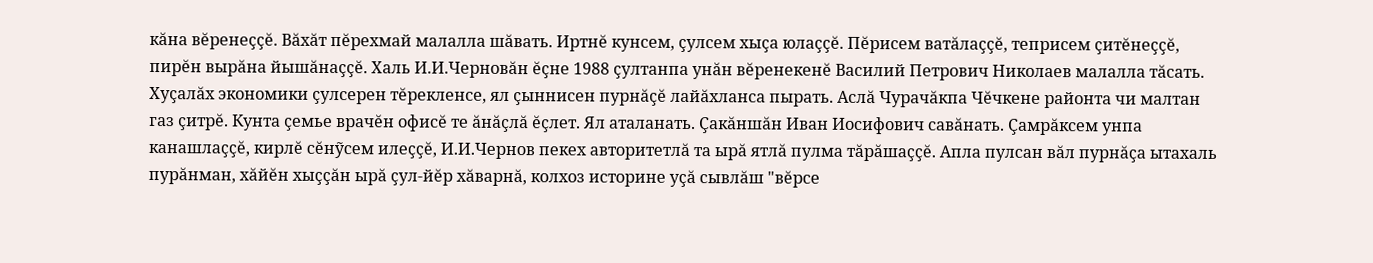кăна вĕренеççĕ. Вăхăт пĕрехмай малалла шăвать. Иртнĕ кунсем, çулсем хыçа юлаççĕ. Пĕрисем ватăлаççĕ, теприсем çитĕнеççĕ, пирĕн вырăна йышăнаççĕ. Халь И.И.Черновăн ĕçне 1988 çултанпа унăн вĕренекенĕ Василий Петрович Николаев малалла тăсать. Хуçалăх экономики çулсерен тĕрекленсе, ял çыннисен пурнăçĕ лайăхланса пырать. Аслă Чурачăкпа Чĕчкене районта чи малтан газ çитрĕ. Кунта çемье врачĕн офисĕ те ăнăçлă ĕçлет. Ял аталанать. Çакăншăн Иван Иосифович савăнать. Çамрăксем унпа канашлаççĕ, кирлĕ сĕнỹсем илеççĕ, И.И.Чернов пекех авторитетлă та ырă ятлă пулма тăрăшаççĕ. Апла пулсан вăл пурнăçа ытахаль пурăнман, хăйĕн хыççăн ырă çул-йĕр хăварнă, колхоз историне уçă сывлăш "вĕрсе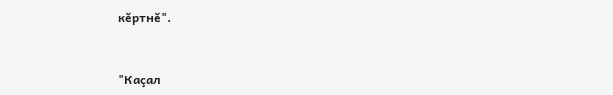кĕртнĕ".


"Каçал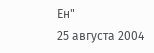Ен"
25 августа 2004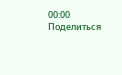00:00
Поделиться